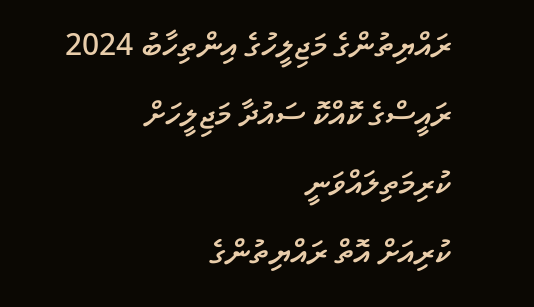ރައްޔިތުންގެ މަޖިލީހުގެ އިންތިހާބު 2024
ރައީސްގެ ކޮއްކޮ ސައުދާ މަޖިލީހަށް ކުރިމަތިލައްވަނީ
ކުރިއަށް އޮތް ރައްޔިތުންގެ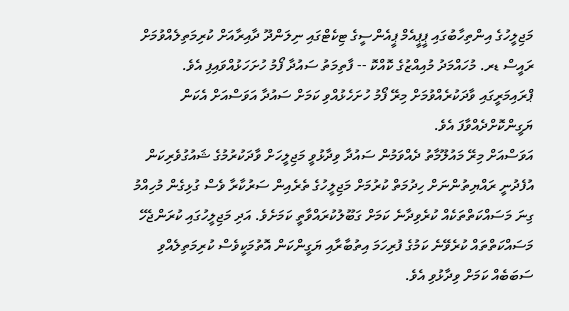މަޖިލީހުގެ އިންތިހާބުގައި ޕީޕީއެމް ޕީއެންސީގެ ޓިކެޓްގައި ނިލަންދޫ ދާއިރާއަށް ކުރިމަތިލެއްވުމަށް ރައީސް ޑރ. މުހައްމަދު މުއިއްޒުގެ ކޮއްކޮ -- ފާތިމަތު ސައުދާ ފޯމު ހުށަހަޅުއްވައިފި އެވެ.
ޕްރައިމަރީގައި ވާދަކުރެއްވުމަށް މިރޭ ފޯމު ހުށަހެޅުއްވި ކަމަށް ސައުދާ އަވަސްއަށް އެކަން ޔަގީންކޮށްދެއްވާފަ އެވެ.
އަވަސްއަށް މިރޭ މައުލޫމާތު ދެއްވަމުން ސައުދާ ވިދާޅުވީ މަޖިލީހަށް ވާދަކުރުމުގެ ޝައުގުވެރިކަން އުފެދުނީ ރައްޔިތުންނަށް ހިދުމަތް ކުރުމަށް މަޖިލީހުގެ ތެރެއިން ސަރުކާރާ ވެސް ގުޅިގެން މުހިއްމު ގިނަ މަސައްކަތްތަކެއް ކުރެވިދާނެ ކަމަށް ގަބޫލުކުރައްވާތީ ކަމަށެވެ. އަދި މަޖިލީހުގައި ކުރަންޖެހޭ މަސައްކަތްތައް ކުރެވޭނެ ކަމުގެ ފުރިހަމަ އިތުބާރާއި ޔަގީންކަން އޮތުމަކީވެސް ކުރިމަތިލެއްވި ސަބަބެއް ކަމަށް ވިދާޅުވި އެވެ.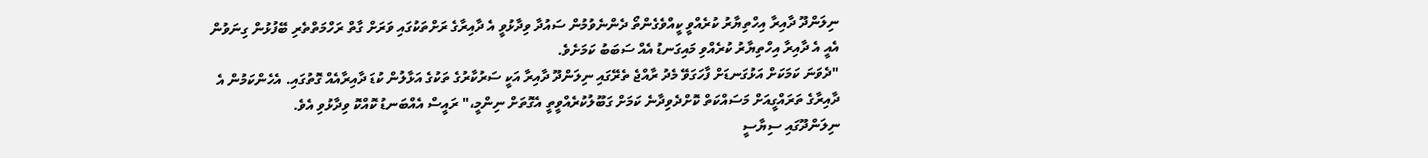ނިލަންދޫ ދާއިރާ އިހްތިޔާރު ކުރެއްވީ ކީއްވެގެންތޯ ދެންނެވުމުން ސައުދާ ވިދާޅުވީ އެ ދާއިރާގެ ރަށްތަކުގައި ވަރަށް ގާތް ރަހްމަތްތެރި ބޭފުޅުން ގިނަވުން އެއީ އެ ދާއިރާ އިހްތިޔާރު ކުރެއްވި މައިގަނޑު އެއް ސަބަބު ކަމަށެވެ.
"ދެވަނަ ކަމަކަށް އަޅުގަނޑަށް ފާހަގަވޭ މެދު ރާއްޖެ ތެރޭގައި ނިލަންދޫ ދާއިރާ އަކީ ސަރުކާރުގެ ތަކުގެ އަޅާލުން ކުޑަ ދާއިރާއެއް ގޮތުގައި. އެހެންކަމުން އެ ދާއިރާގެ ތަރައްގީއަށް މަސައްކަތް ކޮށްދެވިދާނެ ކަމަށް ގަބޫލުކުރެއްވީތީ އެގޮތަށް ނިންމީ،" ރައީސް އެއްބަނޑު ކޮއްކޮ ވިދާޅުވި އެވެ.
ނިލަންދޫގައި ސިޔާސީ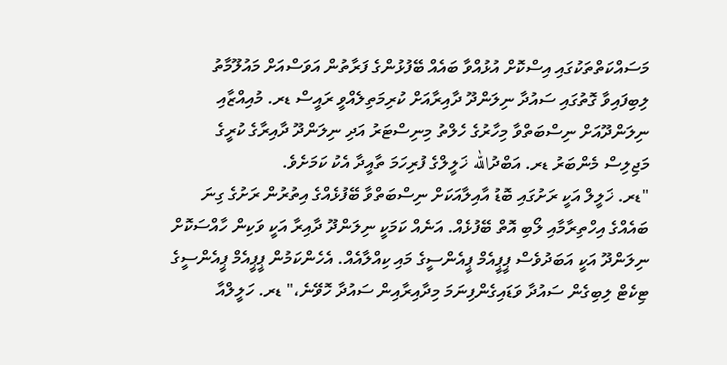މަސައްކަތްތަކުގައި އިސްކޮށް އުޅުއްވާ ބައެއް ބޭފުޅުންގެ ފަރާތުން އަވަސްއަށް މައުލޫމާތު ލިބިފައިވާ ގޮތުގައި ސައުދާ ނިލަންދޫ ދާއިރާއަށް ކުރިމަތިލެއްވީ ރައީސް ޑރ. މުއިއްޒާއި ނިލަންދޫއަށް ނިސްބަތްވާ މިހާރުގެ ހެލްތު މިނިސްޓަރު އަދި ނިލަންދޫ ދާއިރާގެ ކުރީގެ މަޖިލިސް މެންބަރު ޑރ. އަބްދުالله ޚަލީލްގެ ފުރިހަމަ ތާއީދާ އެކު ކަމަށެވެ.
"ޑރ. ޚަލީލް އަކީ ރަށުގައި ބޮޑު އާއިލާއަކަށް ނިސްބަތްވާ ބޭފުޅެއްގެ އިތުރުން ރަށުގެ ގިނަ ބައެއްގެ އިހްތިރާމާއި ލޯބި އޮތް ބޭފުޅެއް. އަނެއް ކަމަކީ ނިލަންދޫ ދާއިރާ އަކީ ވަކިން ހާއްސަކޮށް ނިލަންދޫ އަކީ އަބަދުވެސް ޕީޕީއެމް ޕީއެންސީގެ މައި ކިއްލާއެއް. އެހެންކަމުން ޕީޕީއެމް ޕީއެންސީގެ ޓިކެޓް ލިބިގެން ސައުދާ ވަޑައިގެންފިނަމަ މިދާއިރާއިން ސައުދާ ހޮވޭނެ،" ޑރ. ހަލީލްއާ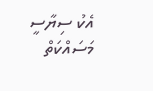އެކު ސިޔާސީ މަސައްކަތް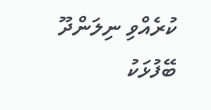ކުރެއްވި ނިލަންދޫ ބޭފުޅަކު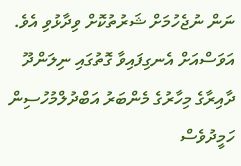ނަން ނުޖެހުމަށް ޝަރުތުކޮށް ވިދާޅުވި އެވެ.
އަވަސްއަށް އެނގިފައިވާ ގޮތުގައި ނިލަންދޫ ދާއިރާގެ މިހާރުގެ މެންބަރު އަބްދުލްމުހުސިން ހަމީދުވެސް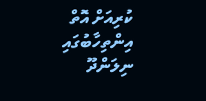ކުރިއަށް އޮތް އިންތިހާބުގައި ނިލަންދޫ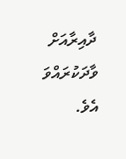ދާއިރާއަށް ވާދަކުރައްވަ އެވެ.